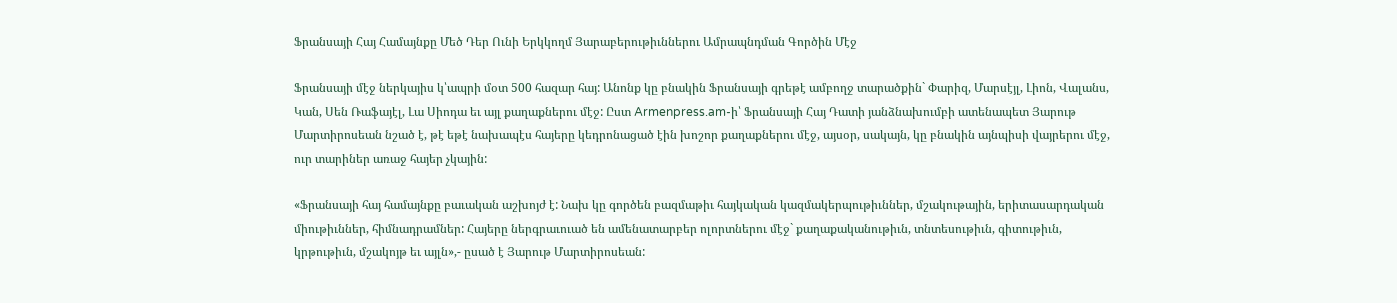Ֆրանսայի Հայ Համայնքը Մեծ Դեր Ունի Երկկողմ Յարաբերութիւններու Ամրապնդման Գործին Մէջ

Ֆրանսայի մէջ ներկայիս կ՝ապրի մօտ 500 հազար հայ: Անոնք կը բնակին Ֆրանսայի գրեթէ ամբողջ տարածքին` Փարիզ, Մարսէյլ, Լիոն, Վալանս, Կան, Սեն Ռաֆայէլ, Լա Սիոդա եւ այլ քաղաքներու մէջ: Ըստ Armenpress.am-ի՝ Ֆրանսայի Հայ Դատի յանձնախումբի ատենապետ Յարութ Մարտիրոսեան նշած է, թէ եթէ նախապէս հայերը կեդրոնացած էին խոշոր քաղաքներու մէջ, այսօր, սակայն, կը բնակին այնպիսի վայրերու մէջ, ուր տարիներ առաջ հայեր չկային:

«Ֆրանսայի հայ համայնքը բաւական աշխոյժ է: Նախ կը գործեն բազմաթիւ հայկական կազմակերպութիւններ, մշակութային, երիտասարդական միութիւններ, հիմնադրամներ: Հայերը ներգրաւուած են ամենատարբեր ոլորտներու մէջ` քաղաքականութիւն, տնտեսութիւն, գիտութիւն, կրթութիւն, մշակոյթ եւ այլն»,- ըսած է Յարութ Մարտիրոսեան: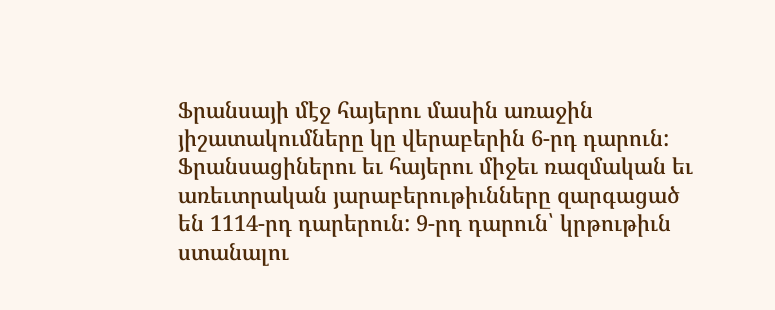Ֆրանսայի մէջ հայերու մասին առաջին յիշատակումները կը վերաբերին 6-րդ դարուն: Ֆրանսացիներու եւ հայերու միջեւ ռազմական եւ առեւտրական յարաբերութիւնները զարգացած են 1114-րդ դարերուն: 9-րդ դարուն՝ կրթութիւն ստանալու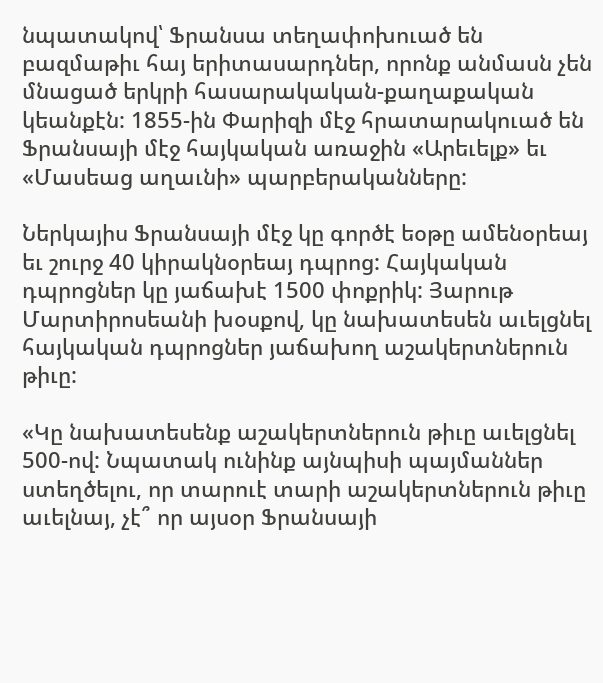նպատակով՝ Ֆրանսա տեղափոխուած են բազմաթիւ հայ երիտասարդներ, որոնք անմասն չեն մնացած երկրի հասարակական-քաղաքական կեանքէն: 1855-ին Փարիզի մէջ հրատարակուած են Ֆրանսայի մէջ հայկական առաջին «Արեւելք» եւ «Մասեաց աղաւնի» պարբերականները:

Ներկայիս Ֆրանսայի մէջ կը գործէ եօթը ամենօրեայ եւ շուրջ 40 կիրակնօրեայ դպրոց: Հայկական դպրոցներ կը յաճախէ 1500 փոքրիկ: Յարութ Մարտիրոսեանի խօսքով, կը նախատեսեն աւելցնել հայկական դպրոցներ յաճախող աշակերտներուն թիւը:

«Կը նախատեսենք աշակերտներուն թիւը աւելցնել 500-ով: Նպատակ ունինք այնպիսի պայմաններ ստեղծելու, որ տարուէ տարի աշակերտներուն թիւը աւելնայ, չէ՞ որ այսօր Ֆրանսայի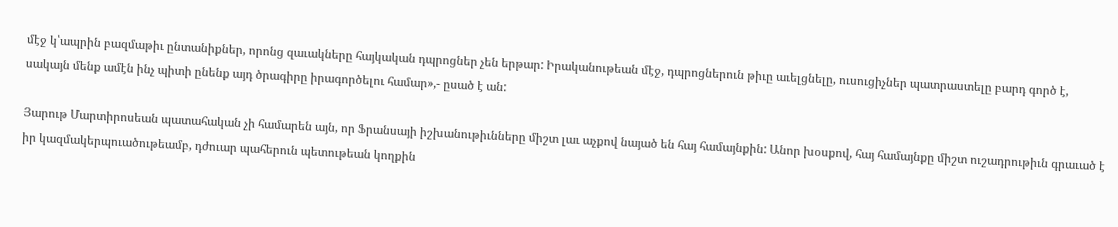մէջ կ՝ապրին բազմաթիւ ընտանիքներ, որոնց զաւակները հայկական դպրոցներ չեն երթար: Իրականութեան մէջ, դպրոցներուն թիւը աւելցնելը, ուսուցիչներ պատրաստելը բարդ գործ է, սակայն մենք ամէն ինչ պիտի ընենք այդ ծրագիրը իրագործելու համար»,- ըսած է ան:

Յարութ Մարտիրոսեան պատահական չի համարեն այն, որ Ֆրանսայի իշխանութիւնները միշտ լաւ աչքով նայած են հայ համայնքին: Անոր խօսքով, հայ համայնքը միշտ ուշադրութիւն գրաւած է իր կազմակերպուածութեամբ, դժուար պահերուն պետութեան կողքին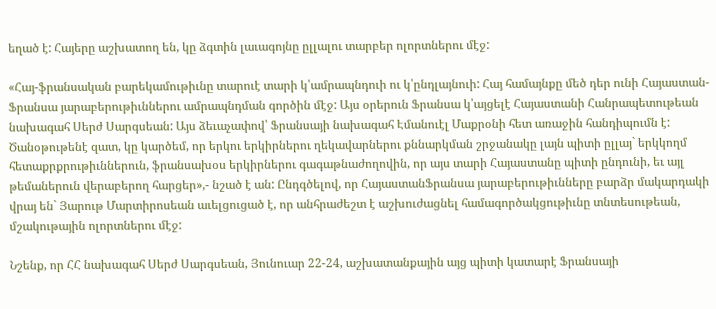եղած է: Հայերը աշխատող են, կը ձգտին լաւագոյնը ըլլալու տարբեր ոլորտներու մէջ:

«Հայ-ֆրանսական բարեկամութիւնը տարուէ տարի կ՝ամրապնդուի ու կ՝ընդլայնուի: Հայ համայնքը մեծ դեր ունի Հայաստան-Ֆրանսա յարաբերութիւններու ամրապնդման գործին մէջ: Այս օրերուն Ֆրանսա կ՝այցելէ Հայաստանի Հանրապետութեան նախագահ Սերժ Սարգսեան: Այս ձեւաչափով՝ Ֆրանսայի նախագահ Էմանուէլ Մաքրօնի հետ առաջին հանդիպումն է: Ծանօթութենէ զատ, կը կարծեմ, որ երկու երկիրներու ղեկավարներու քննարկման շրջանակը լայն պիտի ըլլայ` երկկողմ հետաքրքրութիւններուն, ֆրանսախօս երկիրներու գագաթնաժողովին, որ այս տարի Հայաստանը պիտի ընդունի, եւ այլ թեմաներուն վերաբերող հարցեր»,- նշած է ան: Ընդգծելով, որ ՀայաստանՖրանսա յարաբերութիւնները բարձր մակարդակի վրայ են` Յարութ Մարտիրոսեան աւելցուցած է, որ անհրաժեշտ է աշխուժացնել համագործակցութիւնը տնտեսութեան, մշակութային ոլորտներու մէջ:

Նշենք, որ ՀՀ նախագահ Սերժ Սարգսեան, Յունուար 22-24, աշխատանքային այց պիտի կատարէ Ֆրանսայի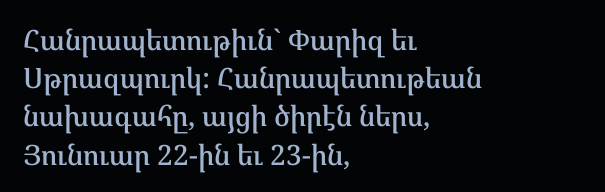Հանրապետութիւն` Փարիզ եւ Սթրազպուրկ: Հանրապետութեան նախագահը, այցի ծիրէն ներս, Յունուար 22-ին եւ 23-ին,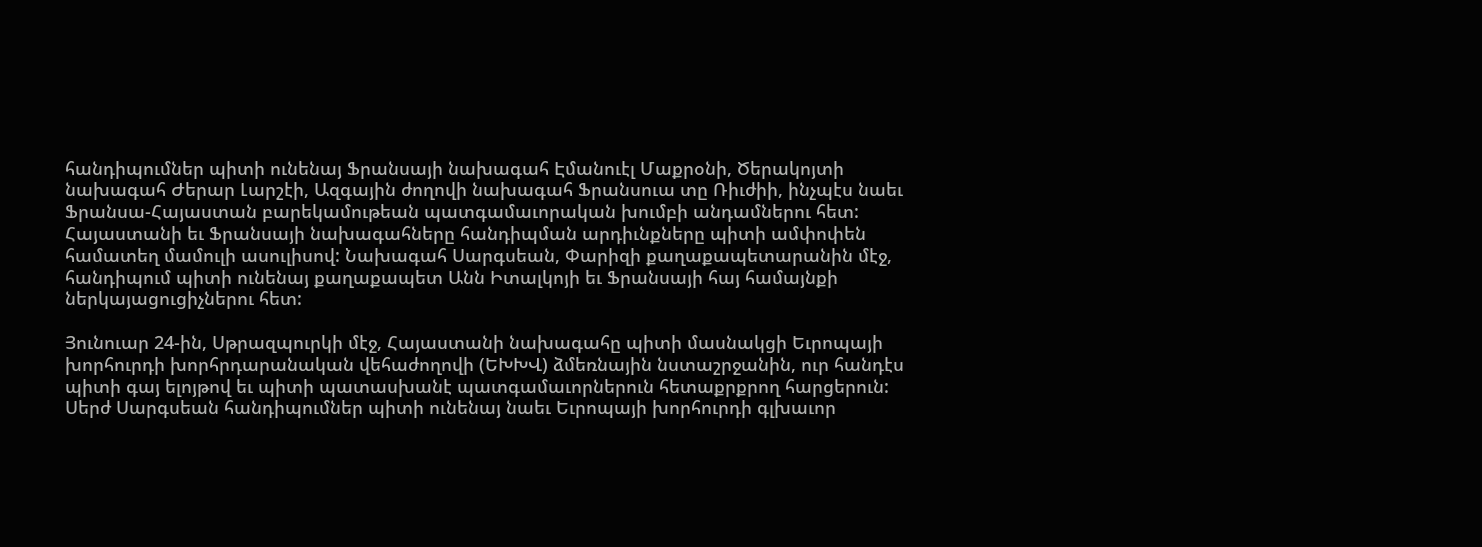հանդիպումներ պիտի ունենայ Ֆրանսայի նախագահ Էմանուէլ Մաքրօնի, Ծերակոյտի նախագահ Ժերար Լարշէի, Ազգային ժողովի նախագահ Ֆրանսուա տը Ռիւժիի, ինչպէս նաեւ Ֆրանսա-Հայաստան բարեկամութեան պատգամաւորական խումբի անդամներու հետ: Հայաստանի եւ Ֆրանսայի նախագահները հանդիպման արդիւնքները պիտի ամփոփեն համատեղ մամուլի ասուլիսով: Նախագահ Սարգսեան, Փարիզի քաղաքապետարանին մէջ, հանդիպում պիտի ունենայ քաղաքապետ Անն Իտալկոյի եւ Ֆրանսայի հայ համայնքի ներկայացուցիչներու հետ:

Յունուար 24-ին, Սթրազպուրկի մէջ, Հայաստանի նախագահը պիտի մասնակցի Եւրոպայի խորհուրդի խորհրդարանական վեհաժողովի (ԵԽԽՎ) ձմեռնային նստաշրջանին, ուր հանդէս պիտի գայ ելոյթով եւ պիտի պատասխանէ պատգամաւորներուն հետաքրքրող հարցերուն: Սերժ Սարգսեան հանդիպումներ պիտի ունենայ նաեւ Եւրոպայի խորհուրդի գլխաւոր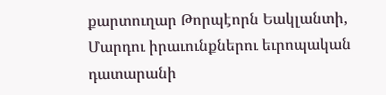քարտուղար Թորպէորն Եակլանտի, Մարդու իրաւունքներու եւրոպական դատարանի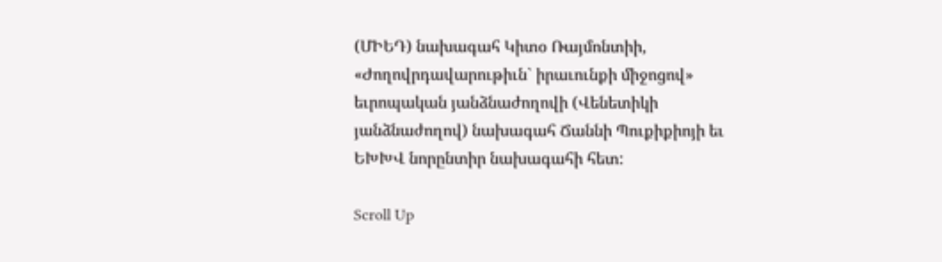(ՄԻԵԴ) նախագահ Կիտօ Ռայմոնտիի, «Ժողովրդավարութիւն` իրաւունքի միջոցով» եւրոպական յանձնաժողովի (Վենետիկի յանձնաժողով) նախագահ Ճաննի Պուքիքիոյի եւ ԵԽԽՎ նորընտիր նախագահի հետ:

Scroll Up